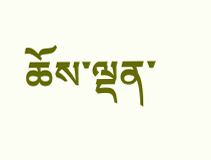ཆོས་ལྡན་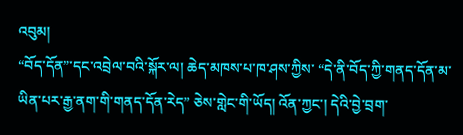འབུམ།
“བོད་དོན”་དང་འབྲེལ་བའི་སྐོར་ལ། ཆེད་མཁས་པ་ཁ་ཤས་ཀྱིས་ “དེ་ནི་བོད་ཀྱི་གནད་དོན་མ་ཡིན་པར་རྒྱ་ནག་གི་གནད་དོན་རེད” ཅེས་གླེང་གི་ཡོད། འོན་ཀྱང་། དེའི་བྱེ་བྲག་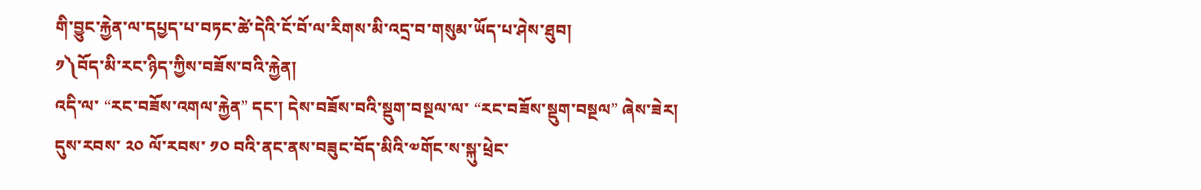གི་བྱུང་རྐྱེན་ལ་དཔྱད་པ་བཏང་ཚེ་དེའི་ངོ་བོ་ལ་རིགས་མི་འདྲ་བ་གསུམ་ཡོད་པ་ཤེས་ཐུབ།
༡༽བོད་མི་རང་ཉིད་ཀྱིས་བཟོས་བའི་རྐྱེན།
འདི་ལ་ “རང་བཟོས་འགལ་རྐྱེན” དང་། དེས་བཟོས་བའི་སྡུག་བསྔལ་ལ་ “རང་བཟོས་སྡུག་བསྔལ” ཞེས་ཟེར།
དུས་རབས་ ༢༠ ལོ་རབས་ ༡༠ བའི་ནང་ནས་བཟུང་བོད་མིའི་༧གོང་ས་སྐུ་ཕྲེང་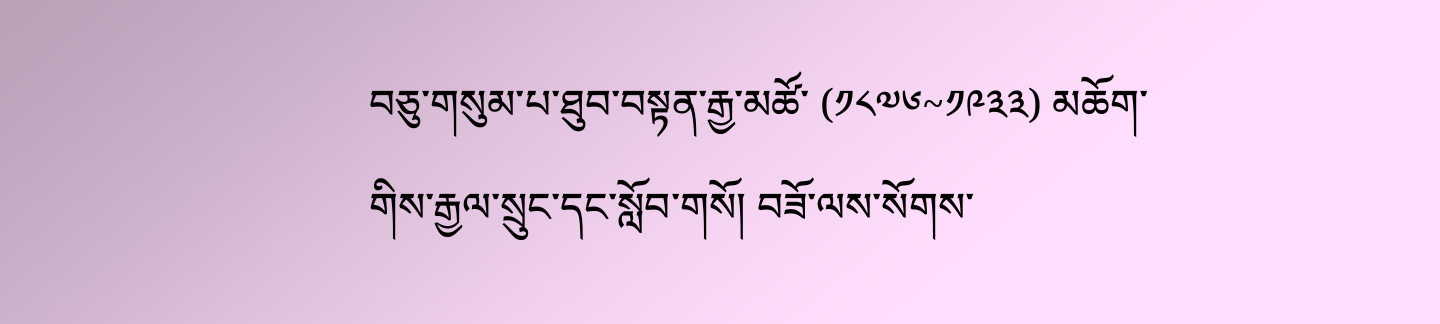བཅུ་གསུམ་པ་ཐུབ་བསྟན་རྒྱ་མཚོ་ (༡༨༧༦~༡༩༣༣) མཆོག་གིས་རྒྱལ་སྲུང་དང་སློབ་གསོ། བཟོ་ལས་སོགས་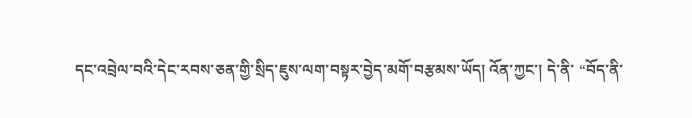དང་འབྲེལ་བའི་དེང་རབས་ཅན་གྱི་སྲིད་ཇུས་ལག་བསྟར་བྱེད་མགོ་བརྩམས་ཡོད། འོན་ཀྱང་། དེ་ནི་ “བོད་ནི་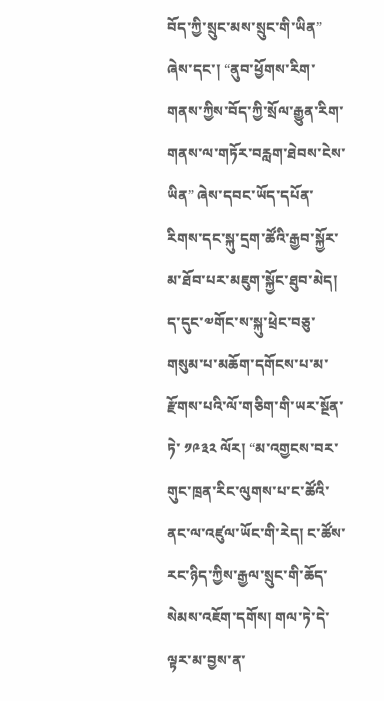བོད་ཀྱི་སྲུང་མས་སྲུང་གི་ཡིན” ཞེས་དང་། “ནུབ་ཕྱོགས་རིག་གནས་ཀྱིས་བོད་ཀྱི་སྲོལ་རྒྱུན་རིག་གནས་ལ་གཏོར་བརླག་ཐེབས་ངེས་ཡིན” ཞེས་དབང་ཡོད་དཔོན་རིགས་དང་སྐུ་དྲག་ཚོའི་རྒྱབ་སྐྱོར་མ་ཐོབ་པར་མཇུག་སྐྱོང་ཐུབ་མེད།
ད་དུང་༧གོང་ས་སྐུ་ཕྲེང་བཅུ་གསུམ་པ་མཆོག་དགོངས་པ་མ་རྫོགས་པའི་ལོ་གཅིག་གི་ཡར་སྔོན་ཏེ་ ༡༩༣༢ ལོར། “མ་འགྱངས་བར་གུང་ཁྲན་རིང་ལུགས་པ་ང་ཚོའི་ནང་ལ་འཛུལ་ཡོང་གི་རེད། ང་ཚོས་རང་ཉིད་ཀྱིས་རྒྱལ་སྲུང་གི་ཆོད་སེམས་འཇོག་དགོས། གལ་ཏེ་དེ་ལྟར་མ་བྱས་ན་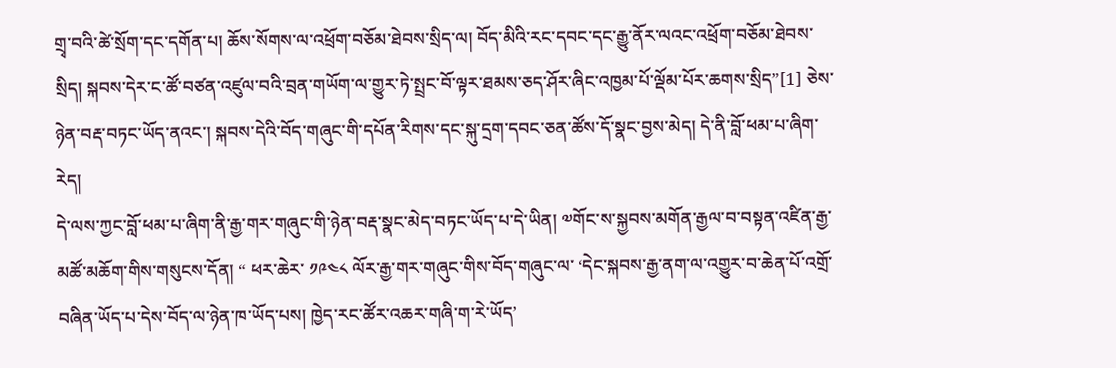གྲྭ་བའི་ཚེ་སྲོག་དང་དགོན་པ། ཆོས་སོགས་ལ་འཕྲོག་བཅོམ་ཐེབས་སྲིད་ལ། བོད་མིའི་རང་དབང་དང་རྒྱུ་ནོར་ལའང་འཕྲོག་བཅོམ་ཐེབས་སྲིད། སྐབས་དེར་ང་ཚོ་བཙན་འཛུལ་བའི་བྲན་གཡོག་ལ་གྱུར་ཏེ་སྤྲང་བོ་ལྟར་ཐམས་ཅད་ཤོར་ཞིང་འཁྱམ་པོ་ལྡོམ་པོར་ཆགས་སྲིད”[1] ཅེས་ཉེན་བརྡ་བཏང་ཡོད་ནའང་། སྐབས་དེའི་བོད་གཞུང་གི་དཔོན་རིགས་དང་སྐུ་དྲག་དབང་ཅན་ཚོས་དོ་སྣང་བྱས་མེད། དེ་ནི་བློ་ཕམ་པ་ཞིག་རེད།
དེ་ལས་ཀྱང་བློ་ཕམ་པ་ཞིག་ནི་རྒྱ་གར་གཞུང་གི་ཉེན་བརྡ་སྣང་མེད་བཏང་ཡོད་པ་དེ་ཡིན། ༧གོང་ས་སྐྱབས་མགོན་རྒྱལ་བ་བསྟན་འཛིན་རྒྱ་མཚོ་མཆོག་གིས་གསུངས་དོན། “ ཕར་ཆེར་ ༡༩༤༨ ལོར་རྒྱ་གར་གཞུང་གིས་བོད་གཞུང་ལ་ ‘དེང་སྐབས་རྒྱ་ནག་ལ་འགྱུར་བ་ཆེན་པོ་འགྲོ་བཞིན་ཡོད་པ་དེས་བོད་ལ་ཉེན་ཁ་ཡོད་པས། ཁྱེད་རང་ཚོར་འཆར་གཞི་ག་རེ་ཡོད’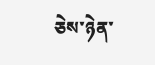ཅེས་ཉེན་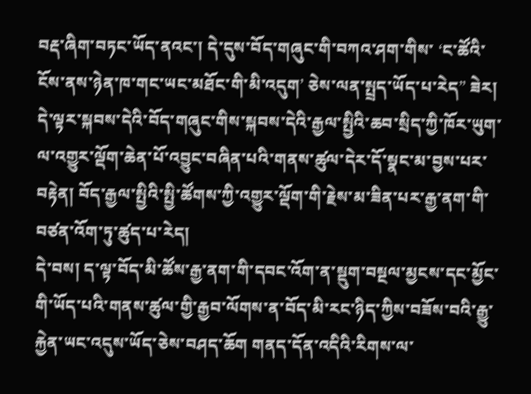བརྡ་ཞིག་བཏང་ཡོད་ནའང་། དེ་དུས་བོད་གཞུང་གི་བཀའ་ཤག་གིས་ ‘ང་ཚོའི་ངོས་ནས་ཉེན་ཁ་གང་ཡང་མཐོང་གི་མི་འདུག’ ཅེས་ལན་སྤྲད་ཡོད་པ་རེད” ཟེར།
དེ་ལྟར་སྐབས་དེའི་བོད་གཞུང་གིས་སྐབས་དེའི་རྒྱལ་སྤྱིའི་ཆབ་སྲིད་ཀྱི་ཁོར་ཡུག་ལ་འགྱུར་ལྡོག་ཆེན་པོ་འབྱུང་བཞིན་པའི་གནས་ཚུལ་དེར་དོ་སྣང་མ་བྱས་པར་བརྟེན། བོད་རྒྱལ་སྤྱིའི་སྤྱི་ཚོགས་ཀྱི་འགྱུར་ལྡོག་གི་རྗེས་མ་ཟིན་པར་རྒྱ་ནག་གི་བཙན་འོག་ཏུ་ཚུད་པ་རེད།
དེ་བས། ད་ལྟ་བོད་མི་ཚོས་རྒྱ་ནག་གི་དབང་འོག་ན་སྡུག་བསྔལ་མྱངས་དང་མྱོང་གི་ཡོད་པའི་གནས་ཚུལ་གྱི་རྒྱབ་ལོགས་ན་བོད་མི་རང་ཉིད་ཀྱིས་བཟོས་བའི་རྒྱུ་རྐྱེན་ཡང་འདུས་ཡོད་ཅེས་བཤད་ཆོག གནད་དོན་འདིའི་རིགས་ལ་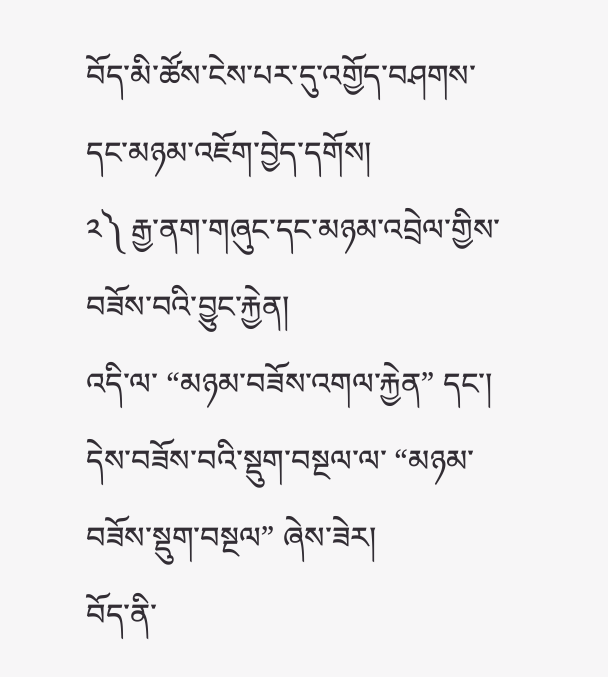བོད་མི་ཚོས་ངེས་པར་དུ་འགྱོད་བཤགས་དང་མཉམ་འཇོག་བྱེད་དགོས།
༢༽ རྒྱ་ནག་གཞུང་དང་མཉམ་འབྲེལ་གྱིས་བཟོས་བའི་བྱུང་རྐྱེན།
འདི་ལ་ “མཉམ་བཟོས་འགལ་རྐྱེན” དང་། དེས་བཟོས་བའི་སྡུག་བསྔལ་ལ་ “མཉམ་བཟོས་སྡུག་བསྔལ” ཞེས་ཟེར།
བོད་ནི་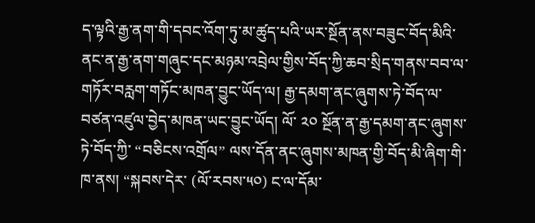ད་ལྟའི་རྒྱ་ནག་གི་དབང་འོག་ཏུ་མ་ཚུད་པའི་ཡར་སྔོན་ནས་བཟུང་བོད་མིའི་ནང་ན་རྒྱ་ནག་གཞུང་དང་མཉམ་འབྲེལ་གྱིས་བོད་ཀྱི་ཆབ་སྲིད་གནས་བབ་ལ་གཏོར་བརླག་གཏོང་མཁན་བྱུང་ཡོད་ལ། རྒྱ་དམག་ནང་ཞུགས་ཏེ་བོད་ལ་བཙན་འཛུལ་བྱེད་མཁན་ཡང་བྱུང་ཡོད། ལོ་ ༢༠ སྔོན་ན་རྒྱ་དམག་ནང་ཞུགས་ཏེ་བོད་ཀྱི་ “བཅིངས་འགྲོལ” ལས་དོན་ནང་ཞུགས་མཁན་གྱི་བོད་མི་ཞིག་གི་ཁ་ནས། “སྐབས་དེར་ (ལོ་རབས་༥༠) ང་ལ་དོམ་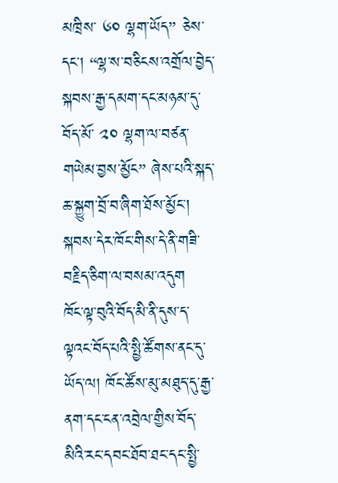མཁྲིས་ ༦༠ ལྷག་ཡོད” ཅེས་དང་། “ལྷ་ས་བཅིངས་འགྲོལ་བྱེད་སྐབས་རྒྱ་དམག་དང་མཉམ་དུ་བོད་མོ་ ༢༠ ལྷག་ལ་བཙན་གཡེམ་བྱས་མྱོང” ཞེས་པའི་སྐད་ཆ་སྐྱུག་བྲོ་བ་ཞིག་ཐོས་མྱོང་། སྐབས་དེར་ཁོང་གིས་དེ་ནི་གཟི་བརྗིད་ཅིག་ལ་བསམ་འདུག
ཁོང་ལྟ་བུའི་བོད་མི་ནི་དུས་ད་ལྟའང་བོད་པའི་སྤྱི་ཚོགས་ནང་དུ་ཡོད་ལ། ཁོང་ཚོས་མུ་མཐུད་དུ་རྒྱ་ནག་དང་ངན་འབྲེལ་གྱིས་བོད་མིའི་རང་དབང་ཐོབ་ཐང་དང་སྤྱི་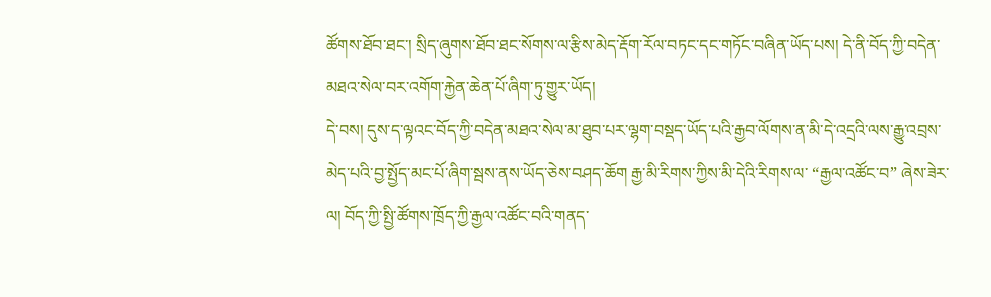ཚོགས་ཐོབ་ཐང་། སྲིད་ཞུགས་ཐོབ་ཐང་སོགས་ལ་རྩིས་མེད་རྡོག་རོལ་བཏང་དང་གཏོང་བཞིན་ཡོད་པས། དེ་ནི་བོད་ཀྱི་བདེན་མཐའ་སེལ་བར་འགོག་རྐྱེན་ཆེན་པོ་ཞིག་ཏུ་གྱུར་ཡོད།
དེ་བས། དུས་ད་ལྟའང་བོད་ཀྱི་བདེན་མཐའ་སེལ་མ་ཐུབ་པར་ལྷག་བསྡད་ཡོད་པའི་རྒྱབ་ལོགས་ན་མི་དེ་འདྲའི་ལས་རྒྱུ་འབྲས་མེད་པའི་བྱ་སྤྱོད་མང་པོ་ཞིག་སྦས་ནས་ཡོད་ཅེས་བཤད་ཆོག རྒྱ་མི་རིགས་ཀྱིས་མི་དེའི་རིགས་ལ་ “རྒྱལ་འཚོང་བ” ཞེས་ཟེར་ལ། བོད་ཀྱི་སྤྱི་ཚོགས་ཁྲོད་ཀྱི་རྒྱལ་འཚོང་བའི་གནད་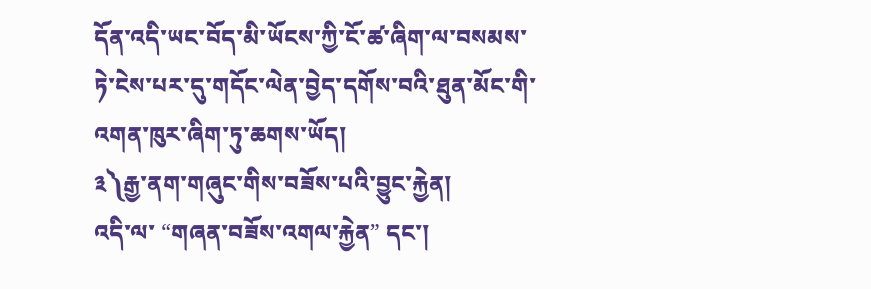དོན་འདི་ཡང་བོད་མི་ཡོངས་ཀྱི་ངོ་ཚ་ཞིག་ལ་བསམས་ཏེ་ངེས་པར་དུ་གདོང་ལེན་བྱེད་དགོས་བའི་ཐུན་མོང་གི་འགན་ཁུར་ཞིག་ཏུ་ཆགས་ཡོད།
༣༽རྒྱ་ནག་གཞུང་གིས་བཟོས་པའི་བྱུང་རྐྱེན།
འདི་ལ་ “གཞན་བཟོས་འགལ་རྐྱེན” དང་།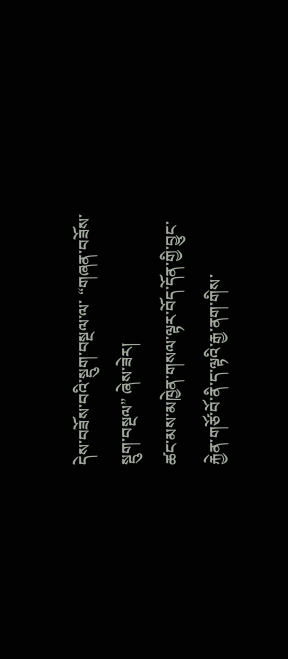དེས་བཟོས་བའི་སྡུག་བསྔལ་ལ་ “གཞན་བཟོས་སྡུག་བསྔལ” ཞེས་ཟེར།
ཚང་མས་མཁྱེན་གསལ་ལྟར་བོད་དོན་གྱི་བྱུང་རྐྱེན་གཙོ་བོ་ནི་ད་ལྟའི་རྒྱ་ནག་གིས་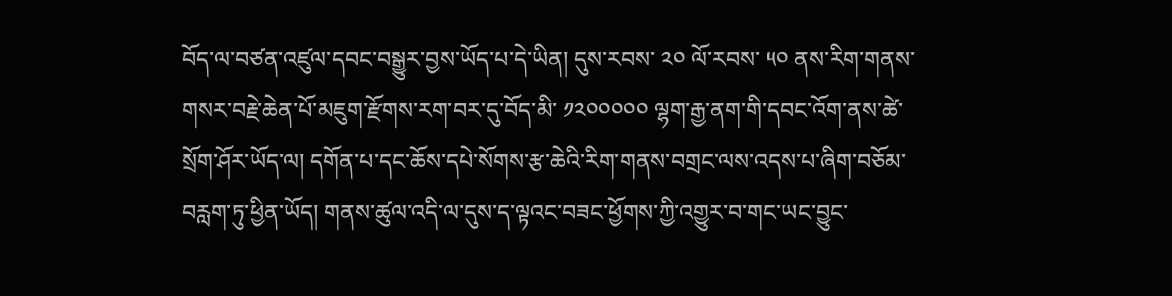བོད་ལ་བཙན་འཛུལ་དབང་བསྒྱུར་བྱས་ཡོད་པ་དེ་ཡིན། དུས་རབས་ ༢༠ ལོ་རབས་ ༥༠ ནས་རིག་གནས་གསར་བརྗེ་ཆེན་པོ་མཇུག་རྫོགས་རག་བར་དུ་བོད་མི་ ༡༢༠༠༠༠༠ ལྷག་རྒྱ་ནག་གི་དབང་འོག་ནས་ཚེ་སྲོག་ཤོར་ཡོད་ལ། དགོན་པ་དང་ཆོས་དཔེ་སོགས་རྩ་ཆེའི་རིག་གནས་བགྲང་ལས་འདས་པ་ཞིག་བཅོམ་བརླག་ཏུ་ཕྱིན་ཡོད། གནས་ཚུལ་འདི་ལ་དུས་ད་ལྟའང་བཟང་ཕྱོགས་ཀྱི་འགྱུར་བ་གང་ཡང་བྱུང་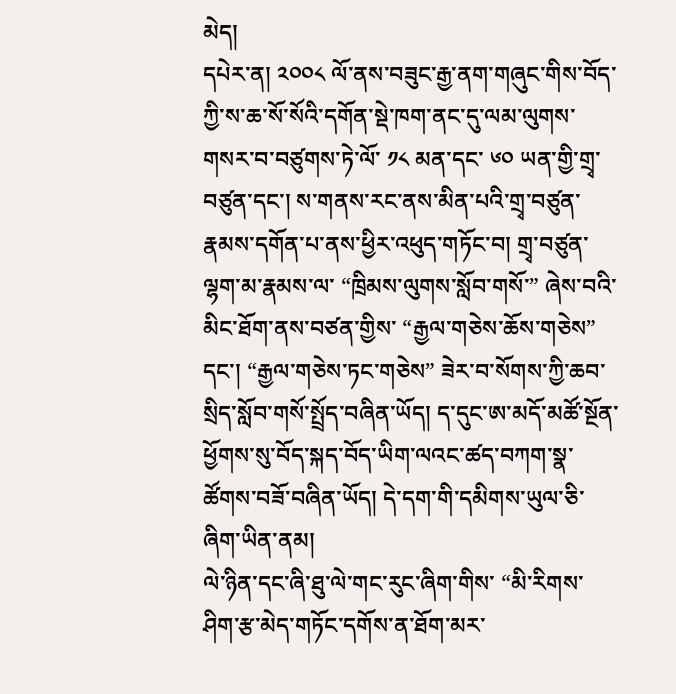མེད།
དཔེར་ན། ༢༠༠༨ ལོ་ནས་བཟུང་རྒྱ་ནག་གཞུང་གིས་བོད་ཀྱི་ས་ཆ་སོ་སོའི་དགོན་སྡེ་ཁག་ནང་དུ་ལམ་ལུགས་གསར་བ་བཙུགས་ཏེ་ལོ་ ༡༨ མན་དང་ ༦༠ ཡན་གྱི་གྲྭ་བཙུན་དང་། ས་གནས་རང་ནས་མིན་པའི་གྲྭ་བཙུན་རྣམས་དགོན་པ་ནས་ཕྱིར་འཕུད་གཏོང་བ། གྲྭ་བཙུན་ལྷག་མ་རྣམས་ལ་ “ཁྲིམས་ལུགས་སློབ་གསོ་” ཞེས་བའི་མིང་ཐོག་ནས་བཙན་གྱིས་ “རྒྱལ་གཅེས་ཆོས་གཅེས” དང་། “རྒྱལ་གཅེས་ཏང་གཅེས” ཟེར་བ་སོགས་ཀྱི་ཆབ་སྲིད་སློབ་གསོ་སྤྲོད་བཞིན་ཡོད། ད་དུང་ཨ་མདོ་མཚོ་སྔོན་ཕྱོགས་སུ་བོད་སྐད་བོད་ཡིག་ལའང་ཚད་བཀག་སྣ་ཚོགས་བཟོ་བཞིན་ཡོད། དེ་དག་གི་དམིགས་ཡུལ་ཅི་ཞིག་ཡིན་ནམ།
ལེ་ཉིན་དང་ཞི་ཐུ་ལེ་གང་རུང་ཞིག་གིས་ “མི་རིགས་ཤིག་རྩ་མེད་གཏོང་དགོས་ན་ཐོག་མར་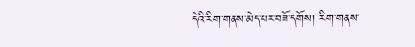དེའི་རིག་གནས་མེད་པར་བཟོ་དགོས། རིག་གནས་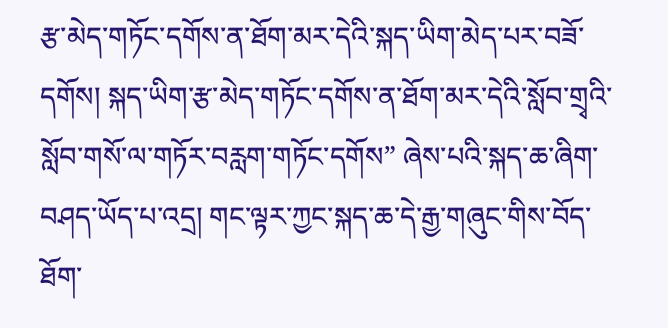རྩ་མེད་གཏོང་དགོས་ན་ཐོག་མར་དེའི་སྐད་ཡིག་མེད་པར་བཟོ་དགོས། སྐད་ཡིག་རྩ་མེད་གཏོང་དགོས་ན་ཐོག་མར་དེའི་སློབ་གྲྭའི་སློབ་གསོ་ལ་གཏོར་བརླག་གཏོང་དགོས” ཞེས་པའི་སྐད་ཆ་ཞིག་བཤད་ཡོད་པ་འདྲ། གང་ལྟར་ཀྱང་སྐད་ཆ་དེ་རྒྱ་གཞུང་གིས་བོད་ཐོག་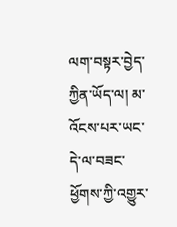ལག་བསྟར་བྱེད་ཀྱིན་ཡོད་ལ། མ་འོངས་པར་ཡང་དེ་ལ་བཟང་ཕྱོགས་ཀྱི་འགྱུར་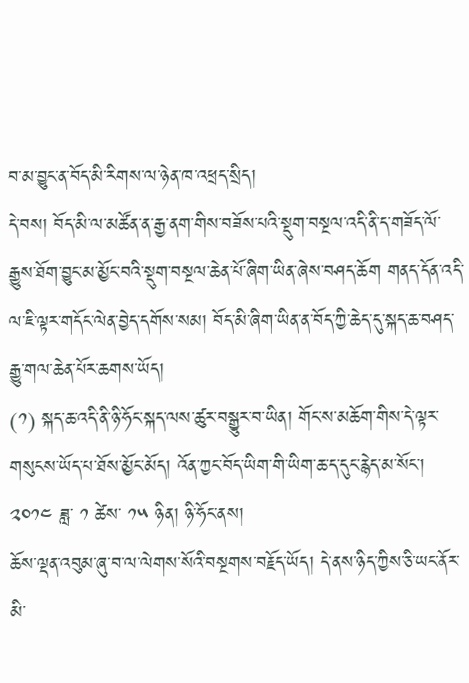བ་མ་བྱུང་ན་བོད་མི་རིགས་ལ་ཉེན་ཁ་འཕྲད་སྲིད།
དེ་བས། བོད་མི་ལ་མཚོན་ན་རྒྱ་ནག་གིས་བཟོས་པའི་སྡུག་བསྔལ་འདི་ནི་ད་གཟོད་ལོ་རྒྱུས་ཐོག་བྱུང་མ་མྱོང་བའི་སྡུག་བསྔལ་ཆེན་པོ་ཞིག་ཡིན་ཞེས་བཤད་ཆོག གནད་དོན་འདི་ལ་ཇི་ལྟར་གདོང་ལེན་བྱེད་དགོས་སམ། བོད་མི་ཞིག་ཡིན་ན་བོད་ཀྱི་ཆེད་དུ་སྐད་ཆ་བཤད་རྒྱུ་གལ་ཆེན་པོར་ཆགས་ཡོད།
(༡) སྐད་ཆ་འདི་ནི་ཉི་ཧོང་སྐད་ལས་ཚུར་བསྒྱུར་བ་ཡིན། གོང་ས་མཆོག་གིས་དེ་ལྟར་གསུངས་ཡོད་པ་ཐོས་མྱོང་མོད། འོན་ཀྱང་བོད་ཡིག་གི་ཡིག་ཆ་ད་དུང་རྙེད་མ་སོང་།
༢༠༡༤ ཟླ་ ༡ ཚེས་ ༡༥ ཉིན། ཉི་ཧོང་ནས།
ཆོས་ལྡན་འབུམ་ཞུ་བ་ལ་ལེགས་སོའི་བསྔགས་བརྗོད་ཡོད། དེ་ནས་ཉིད་ཀྱིས་ཅི་ཡང་ནོར་མི་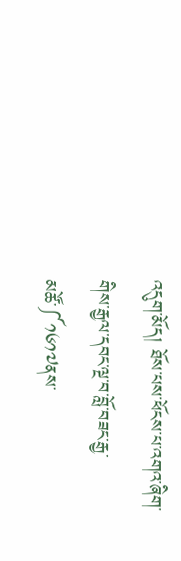འདུག་མོད། ཐོས་པས་ཕོངས་པ་འགའ་ཞིག་གིས་རྒྱལ་དབང་ལྔ་བ་བློ་བཟང་རྒྱ་མཚོ་༼༡༦༡༧ནས་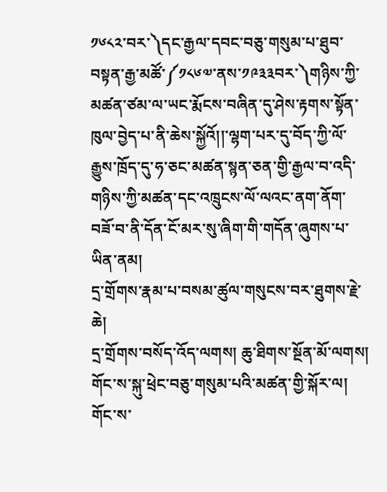༡༦༨༢་བར་༽དང་རྒྱལ་དབང་བཅུ་གསུམ་པ་ཐུབ་བསྟན་རྒྱ་མཚོ་༼༡༨༦༧་ནས་༡༩༣༣བར་༽གཉིས་ཀྱི་མཚན་ཙམ་ལ་ཡང་རྨོངས་བཞིན་དུ་ཤེས་རྟགས་སྟོན་ཁུལ་བྱེད་པ་ནི་ཆེས་སྐྱོའོ།།་ལྷག་པར་དུ་བོད་ཀྱི་ལོ་རྒྱུས་ཁྲོད་དུ་ཧ་ཅང་མཚན་སྙན་ཅན་གྱི་རྒྱལ་བ་འདི་གཉིས་ཀྱི་མཚན་དང་འཁྲུངས་ལོ་ལའང་ནག་ནོག་བཟོ་བ་ནི་དོན་ངོ་མར་སུ་ཞིག་གི་གདོན་ཞུགས་པ་ཡིན་ནམ།
དྲ་གྲོགས་རྣམ་པ་བསམ་ཚུལ་གསུངས་བར་ཐུགས་རྗེ་ཆེ།
དྲ་གྲོགས་བསོད་འོད་ལགས། ཆུ་ཐིགས་སྔོན་མོ་ལགས།
གོང་ས་སྐུ་ཕྲེང་བཅུ་གསུམ་པའི་མཚན་གྱི་སྐོར་ལ། གོང་ས་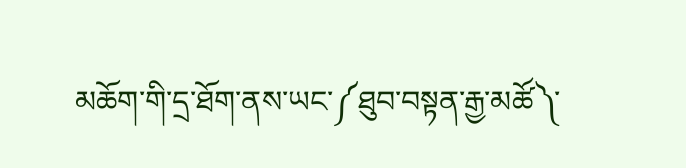མཆོག་གི་དྲ་ཐོག་ནས་ཡང་༼ཐུབ་བསྟན་རྒྱ་མཚོ༽་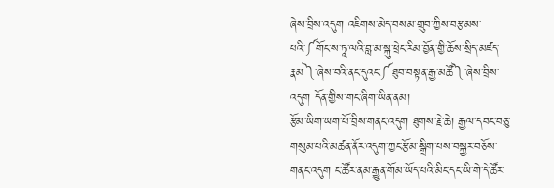ཞེས་བྲིས་འདུག འཇིགས་མེད་བསམ་གྲུབ་ཀྱིས་བརྩམས་པའི་༼གོང་ས་ཏཱ་ལའི་བླ་མ་སྐུ་ཕྲེང་རིམ་བྱོན་གྱི་ཆོས་སྲིད་མཛད་རྣམ༽་ཞེས་བའི་ནང་དུའང་༼ཐུབ་བསྟན་རྒྱ་མཚོ༽་ཞེས་བྲིས་འདུག དོན་གྱིས་གང་ཞིག་ཡིན་ནམ།
རྩོམ་ཡིག་ཡག་པོ་བྲིས་གནང་འདུག ཐུགས་རྗེ་ཆེ། རྒྱལ་དབང་བཅུ་གསུམ་པའི་མཚན་ནོར་འདུག་ཀྱང་རྩོམ་སྒྲིག་པས་བསྐྱར་བཅོས་གནང་འདུག ང་ཚོར་ནམ་རྒྱུན་གོམ་ཡོད་པའི་མིང་དང་ཡི་གེ་དེ་ཚོར་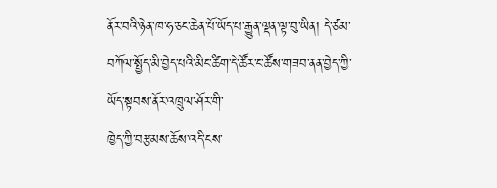ནོར་བའི་ཉེན་ཁ་ཧ་ཅང་ཆེན་པོ་ཡོད་པ་རྒྱུན་ལྡན་ལྟ་བུ་ཡིན། དེ་ཙམ་བཀོལ་སྤྱོད་མི་བྱེད་པའི་མིང་ཚིག་དེ་ཚོར་ང་ཚོས་གཟབ་ནན་བྱེད་ཀྱི་ཡོད་སྟབས་ནོར་འཁྲུལ་ཤོར་གི་
ཁྱེད་ཀྱི་བརྩམས་ཆོས་འདི་ངས་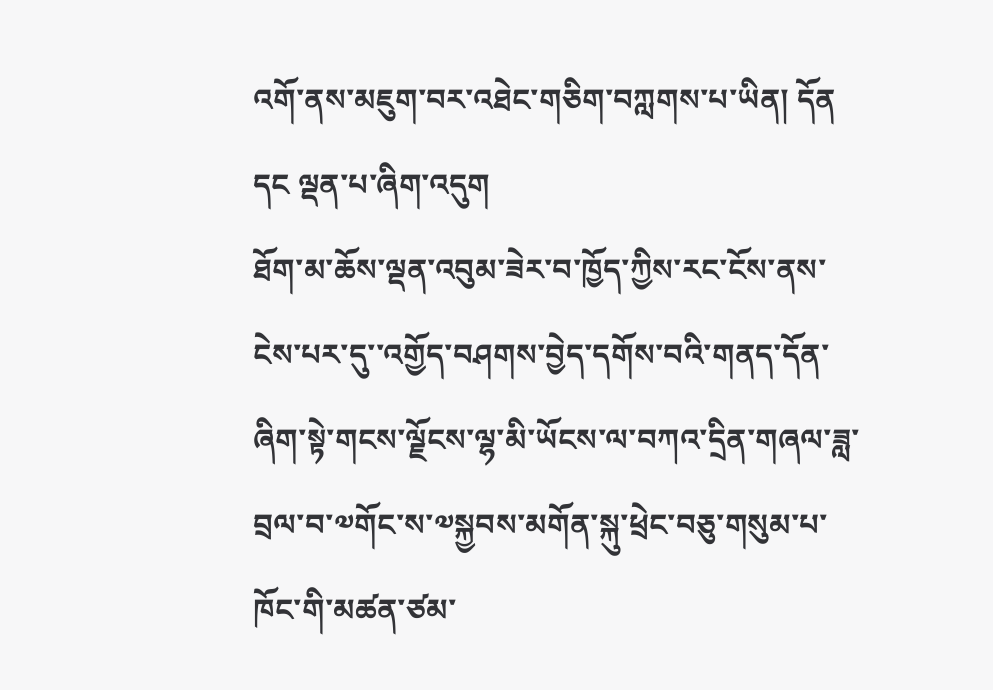འགོ་ནས་མཇུག་བར་འཐེང་གཅིག་བཀླགས་པ་ཡིན། དོན དང ལྡན་པ་ཞིག་འདུག
ཐོག་མ་ཆོས་ལྡན་འབུམ་ཟེར་བ་ཁྱོད་ཀྱིས་རང་ངོས་ནས་ངེས་པར་དུ་་འགྱོད་བཤགས་བྱེད་དགོས་བའི་གནད་དོན་ཞིག་སྟེ་གངས་ལྗོངས་ལྷ་མི་ཡོངས་ལ་བཀའ་དྲིན་གཞལ་ཟླ་བྲལ་བ་༧གོང་ས་༧སྐྱབས་མགོན་སྐུ་ཕྲེང་བཅུ་གསུམ་པ་ཁོང་གི་མཚན་ཙམ་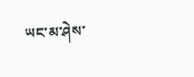ཡང་མ་ཤེས་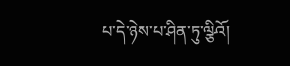པ་དེ་ཉེས་པ་ཤིན་ཏུ་ལྩིའོ།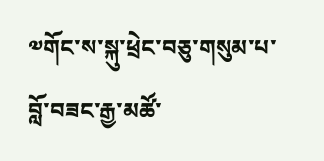༧གོང་ས་སྐུ་ཕྲེང་བཅུ་གསུམ་པ་བློ་བཟང་རྒྱ་མཚོ་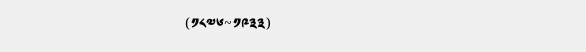(༡༨༧༦~༡༩༣༣)